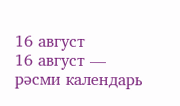16 август
16 август — рәсми календарь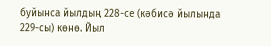буйынса йылдың 228-се (кәбисә йылында 229-сы) көнө. Йыл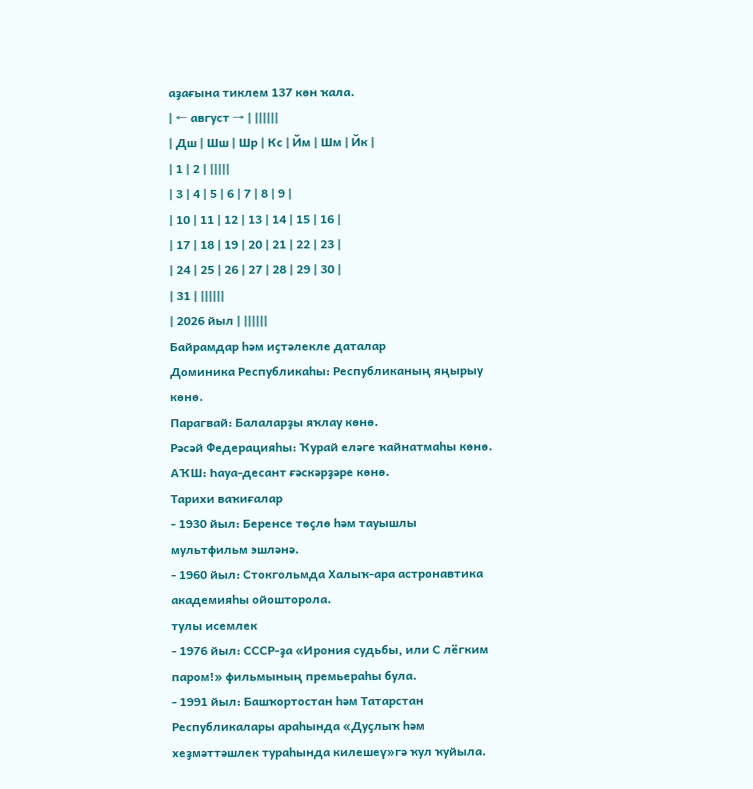аҙағына тиклем 137 көн ҡала.
| ← август → | ||||||
| Дш | Шш | Шр | Кс | Йм | Шм | Йк |
| 1 | 2 | |||||
| 3 | 4 | 5 | 6 | 7 | 8 | 9 |
| 10 | 11 | 12 | 13 | 14 | 15 | 16 |
| 17 | 18 | 19 | 20 | 21 | 22 | 23 |
| 24 | 25 | 26 | 27 | 28 | 29 | 30 |
| 31 | ||||||
| 2026 йыл | ||||||
Байрамдар һәм иҫтәлекле даталар
Доминика Республикаһы: Республиканың яңырыу көнө.
Парагвай: Балаларҙы яҡлау көнө.
Рәсәй Федерацияһы: Ҡурай еләге ҡайнатмаһы көнө.
АҠШ: Һауа-десант ғәскәрҙәре көнө.
Тарихи ваҡиғалар
- 1930 йыл: Беренсе төҫлө һәм тауышлы мультфильм эшләнә.
- 1960 йыл: Стокгольмда Халыҡ-ара астронавтика академияһы ойошторола.
тулы исемлек
- 1976 йыл: СССР-ҙа «Ирония судьбы, или С лёгким паром!» фильмының премьераһы була.
- 1991 йыл: Башҡортостан һәм Татарстан Республикалары араһында «Дуҫлыҡ һәм хеҙмәттәшлек тураһында килешеү»гә ҡул ҡуйыла.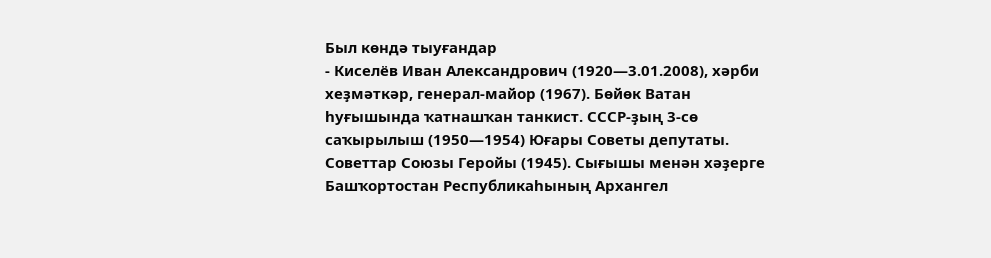Был көндә тыуғандар
- Киселёв Иван Александрович (1920—3.01.2008), хәрби хеҙмәткәр, генерал-майор (1967). Бөйөк Ватан һуғышында ҡатнашҡан танкист. СССР-ҙың 3-сө саҡырылыш (1950—1954) Юғары Советы депутаты. Советтар Союзы Геройы (1945). Сығышы менән хәҙерге Башҡортостан Республикаһының Архангел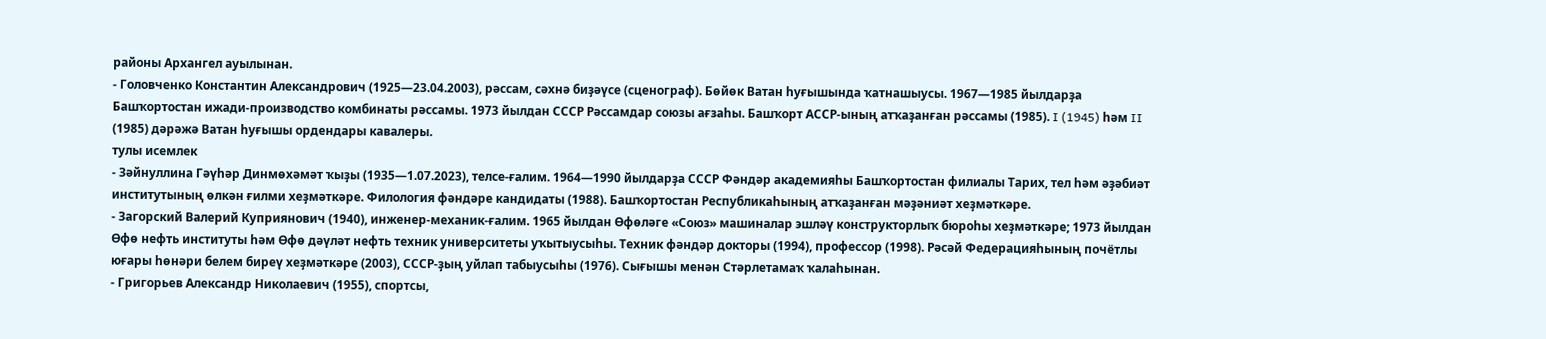районы Архангел ауылынан.
- Головченко Константин Александрович (1925—23.04.2003), рәссам, сәхнә биҙәүсе (сценограф). Бөйөк Ватан һуғышында ҡатнашыусы. 1967—1985 йылдарҙа Башҡортостан ижади-производство комбинаты рәссамы. 1973 йылдан СССР Рәссамдар союзы ағзаһы. Башҡорт АССР-ының атҡаҙанған рәссамы (1985). I (1945) һәм II (1985) дәрәжә Ватан һуғышы ордендары кавалеры.
тулы исемлек
- Зәйнуллина Гәүһәр Динмөхәмәт ҡыҙы (1935—1.07.2023), телсе-ғалим. 1964—1990 йылдарҙа СССР Фәндәр академияһы Башҡортостан филиалы Тарих, тел һәм әҙәбиәт институтының өлкән ғилми хеҙмәткәре. Филология фәндәре кандидаты (1988). Башҡортостан Республикаһының атҡаҙанған мәҙәниәт хеҙмәткәре.
- Загорский Валерий Куприянович (1940), инженер-механик-ғалим. 1965 йылдан Өфөләге «Союз» машиналар эшләү конструкторлыҡ бюроһы хеҙмәткәре; 1973 йылдан Өфө нефть институты һәм Өфө дәүләт нефть техник университеты уҡытыусыһы. Техник фәндәр докторы (1994), профессор (1998). Рәсәй Федерацияһының почётлы юғары һөнәри белем биреү хеҙмәткәре (2003), СССР-ҙың уйлап табыусыһы (1976). Сығышы менән Стәрлетамаҡ ҡалаһынан.
- Григорьев Александр Николаевич (1955), спортсы,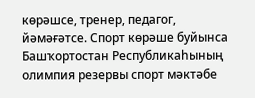көрәшсе, тренер, педагог, йәмәғәтсе. Спорт көрәше буйынса Башҡортостан Республикаһының олимпия резервы спорт мәктәбе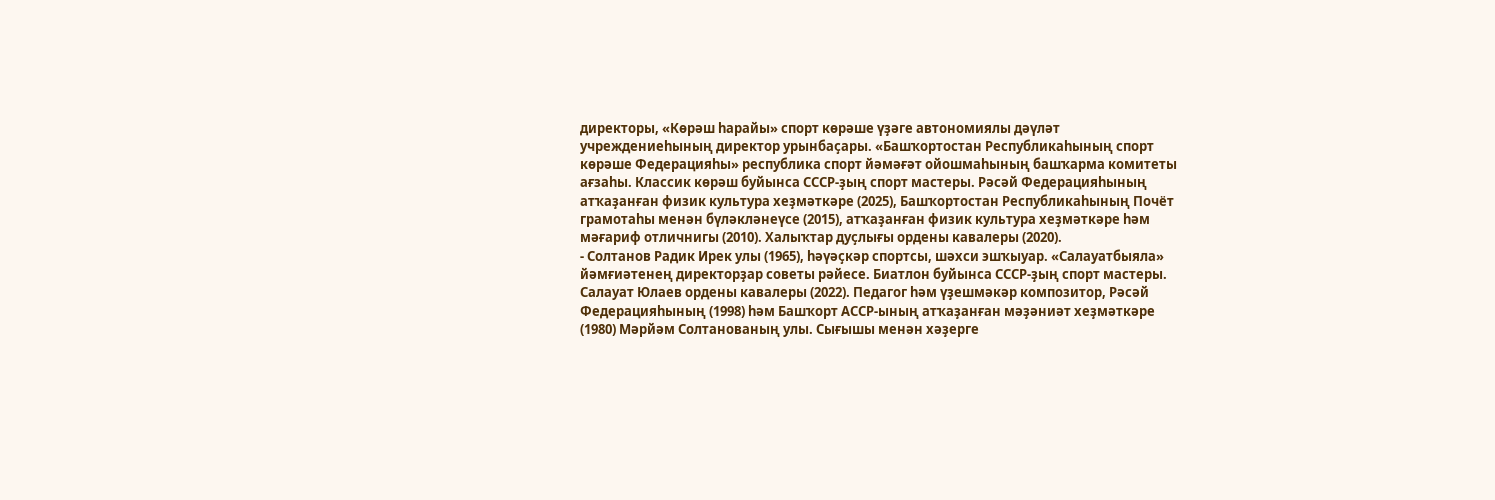директоры, «Көрәш һарайы» спорт көрәше үҙәге автономиялы дәүләт учреждениеһының директор урынбаҫары. «Башҡортостан Республикаһының спорт көрәше Федерацияһы» республика спорт йәмәғәт ойошмаһының башҡарма комитеты ағзаһы. Классик көрәш буйынса СССР-ҙың спорт мастеры. Рәсәй Федерацияһының атҡаҙанған физик культура хеҙмәткәре (2025), Башҡортостан Республикаһының Почёт грамотаһы менән бүләкләнеүсе (2015), атҡаҙанған физик культура хеҙмәткәре һәм мәғариф отличнигы (2010). Халыҡтар дуҫлығы ордены кавалеры (2020).
- Солтанов Радик Ирек улы (1965), һәүәҫкәр спортсы, шәхси эшҡыуар. «Салауатбыяла» йәмғиәтенең директорҙар советы рәйесе. Биатлон буйынса СССР-ҙың спорт мастеры. Салауат Юлаев ордены кавалеры (2022). Педагог һәм үҙешмәкәр композитор, Рәсәй Федерацияһының (1998) һәм Башҡорт АССР-ының атҡаҙанған мәҙәниәт хеҙмәткәре (1980) Мәрйәм Солтанованың улы. Сығышы менән хәҙерге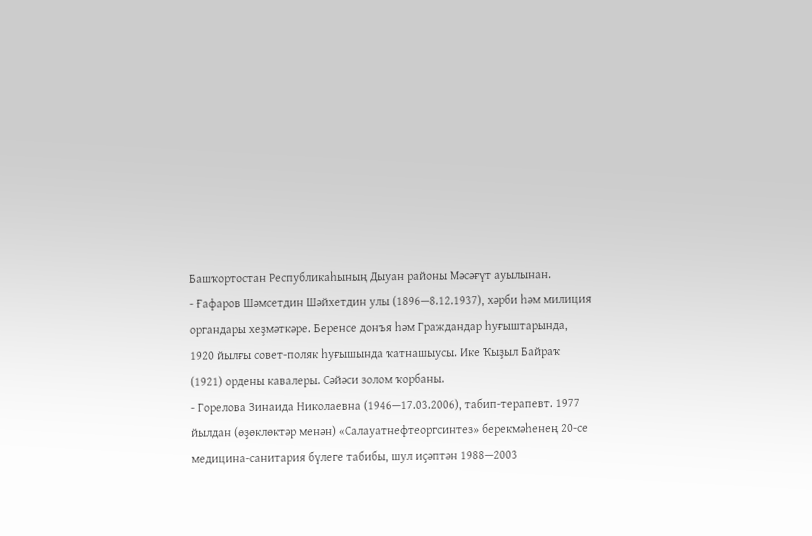Башҡортостан Республикаһының Дыуан районы Мәсәғүт ауылынан.
- Ғафаров Шәмсетдин Шәйхетдин улы (1896—8.12.1937), хәрби һәм милиция органдары хеҙмәткәре. Беренсе донъя һәм Граждандар һуғыштарында, 1920 йылғы совет-поляк һуғышында ҡатнашыусы. Ике Ҡыҙыл Байраҡ (1921) ордены кавалеры. Сәйәси золом ҡорбаны.
- Горелова Зинаида Николаевна (1946—17.03.2006), табип-терапевт. 1977 йылдан (өҙөклөктәр менән) «Салауатнефтеоргсинтез» берекмәһенең 20-се медицина-санитария бүлеге табибы, шул иҫәптән 1988—2003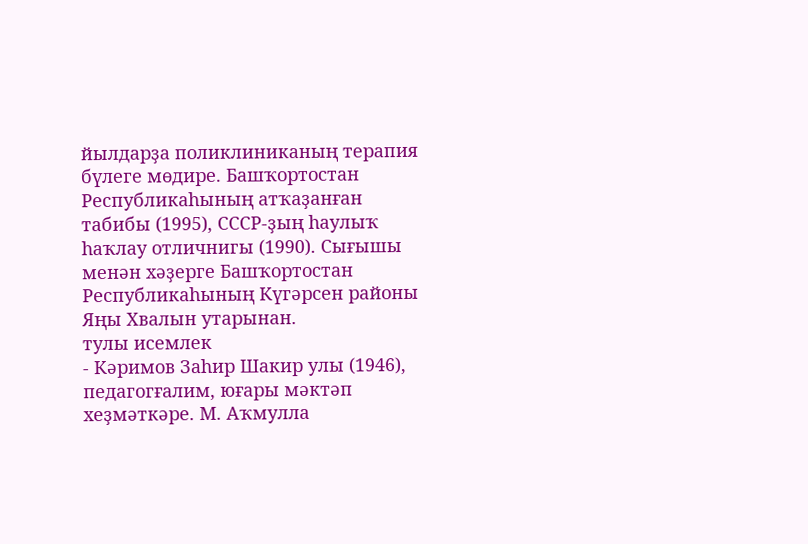йылдарҙа поликлиниканың терапия бүлеге мөдире. Башҡортостан Республикаһының атҡаҙанған табибы (1995), СССР-ҙың һаулыҡ һаҡлау отличнигы (1990). Сығышы менән хәҙерге Башҡортостан Республикаһының Күгәрсен районы Яңы Хвалын утарынан.
тулы исемлек
- Кәримов Заһир Шакир улы (1946), педагогғалим, юғары мәктәп хеҙмәткәре. М. Аҡмулла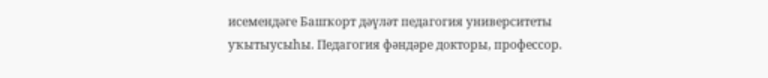исемендәге Башҡорт дәүләт педагогия университеты уҡытыусыһы. Педагогия фәндәре докторы, профессор.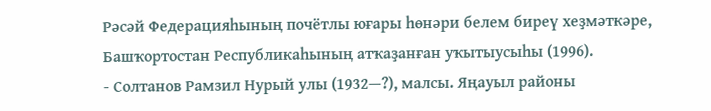Рәсәй Федерацияһының почётлы юғары һөнәри белем биреү хеҙмәткәре, Башҡортостан Республикаһының атҡаҙанған уҡытыусыһы (1996).
- Солтанов Рамзил Нурый улы (1932—?), малсы. Яңауыл районы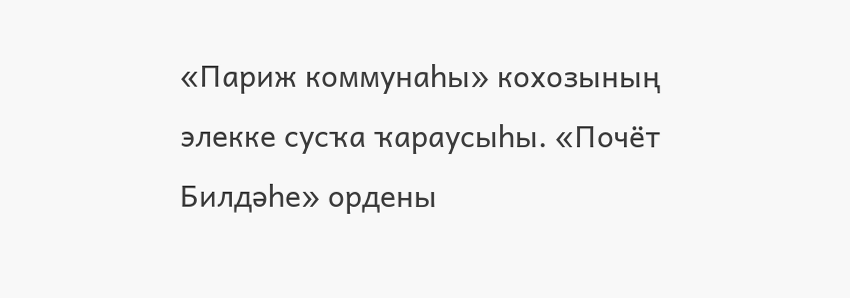«Париж коммунаһы» кохозының элекке сусҡа ҡараусыһы. «Почёт Билдәһе» ордены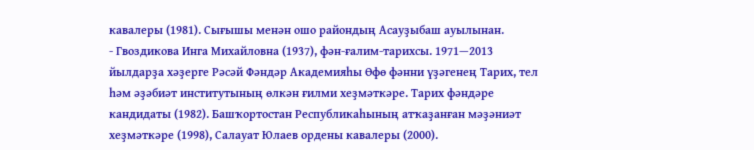кавалеры (1981). Сығышы менән ошо райондың Асауҙыбаш ауылынан.
- Гвоздикова Инга Михайловна (1937), фән-ғалим-тарихсы. 1971—2013 йылдарҙа хәҙерге Рәсәй Фәндәр Академияһы Өфө фәнни үҙәгенең Тарих, тел һәм әҙәбиәт институтының өлкән ғилми хеҙмәткәре. Тарих фәндәре кандидаты (1982). Башҡортостан Республикаһының атҡаҙанған мәҙәниәт хеҙмәткәре (1998), Салауат Юлаев ордены кавалеры (2000).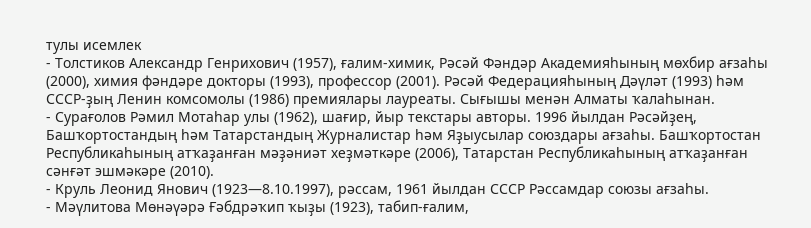тулы исемлек
- Толстиков Александр Генрихович (1957), ғалим-химик, Рәсәй Фәндәр Академияһының мөхбир ағзаһы (2000), химия фәндәре докторы (1993), профессор (2001). Рәсәй Федерацияһының Дәүләт (1993) һәм СССР-ҙың Ленин комсомолы (1986) премиялары лауреаты. Сығышы менән Алматы ҡалаһынан.
- Сурағолов Рәмил Мотаһар улы (1962), шағир, йыр текстары авторы. 1996 йылдан Рәсәйҙең, Башҡортостандың һәм Татарстандың Журналистар һәм Яҙыусылар союздары ағзаһы. Башҡортостан Республикаһының атҡаҙанған мәҙәниәт хеҙмәткәре (2006), Татарстан Республикаһының атҡаҙанған сәнғәт эшмәкәре (2010).
- Круль Леонид Янович (1923—8.10.1997), рәссам, 1961 йылдан СССР Рәссамдар союзы ағзаһы.
- Мәүлитова Мөнәүәрә Ғәбдрәҡип ҡыҙы (1923), табип-ғалим,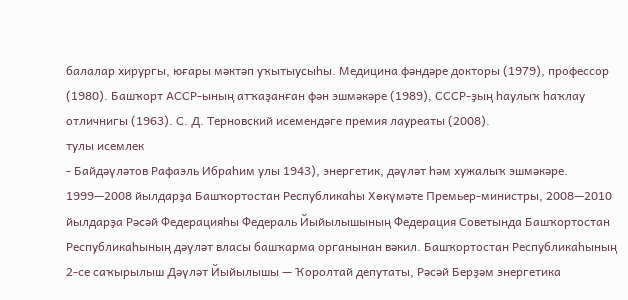балалар хирургы, юғары мәктәп уҡытыусыһы. Медицина фәндәре докторы (1979), профессор (1980). Башҡорт АССР‑ының атҡаҙанған фән эшмәкәре (1989), СССР-ҙың һаулыҡ һаҡлау отличнигы (1963). С. Д. Терновский исемендәге премия лауреаты (2008).
тулы исемлек
- Байдәүләтов Рафаэль Ибраһим улы 1943), энергетик, дәүләт һәм хужалыҡ эшмәкәре. 1999—2008 йылдарҙа Башҡортостан Республикаһы Хөкүмәте Премьер‑министры, 2008—2010 йылдарҙа Рәсәй Федерацияһы Федераль Йыйылышының Федерация Советында Башҡортостан Республикаһының дәүләт власы башҡарма органынан вәкил. Башҡортостан Республикаһының 2-се саҡырылыш Дәүләт Йыйылышы — Ҡоролтай депутаты, Рәсәй Берҙәм энергетика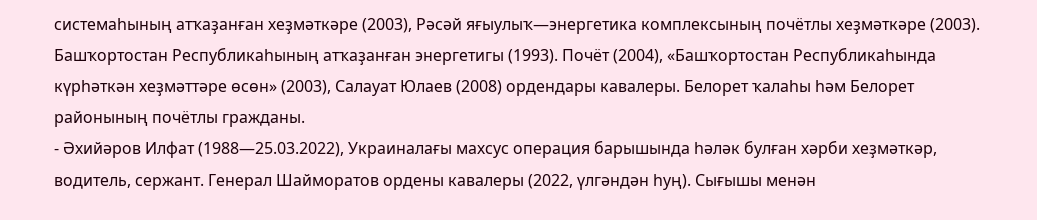системаһының атҡаҙанған хеҙмәткәре (2003), Рәсәй яғыулыҡ—энергетика комплексының почётлы хеҙмәткәре (2003). Башҡортостан Республикаһының атҡаҙанған энергетигы (1993). Почёт (2004), «Башҡортостан Республикаһында күрһәткән хеҙмәттәре өсөн» (2003), Салауат Юлаев (2008) ордендары кавалеры. Белорет ҡалаһы һәм Белорет районының почётлы гражданы.
- Әхийәров Илфат (1988—25.03.2022), Украиналағы махсус операция барышында һәләк булған хәрби хеҙмәткәр, водитель, сержант. Генерал Шайморатов ордены кавалеры (2022, үлгәндән һуң). Сығышы менән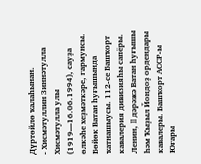Дүртөйлө ҡалаһынан.
- Хисмәтуллин Зиннәтулла Хисмәтулла улы (1919—16.06.1994), сауҙа өлкәһе хеҙмәткәре, гармунсы. Бөйөк Ватан һуғышында ҡатнашыусы. 112-се Башҡорт кавалерия дивизияһы сапёры. Ленин, II дәрәжә Ватан һуғышы һәм Ҡыҙыл Йондоҙ ордендары кавалеры. Башҡорт АССР-ы Юғары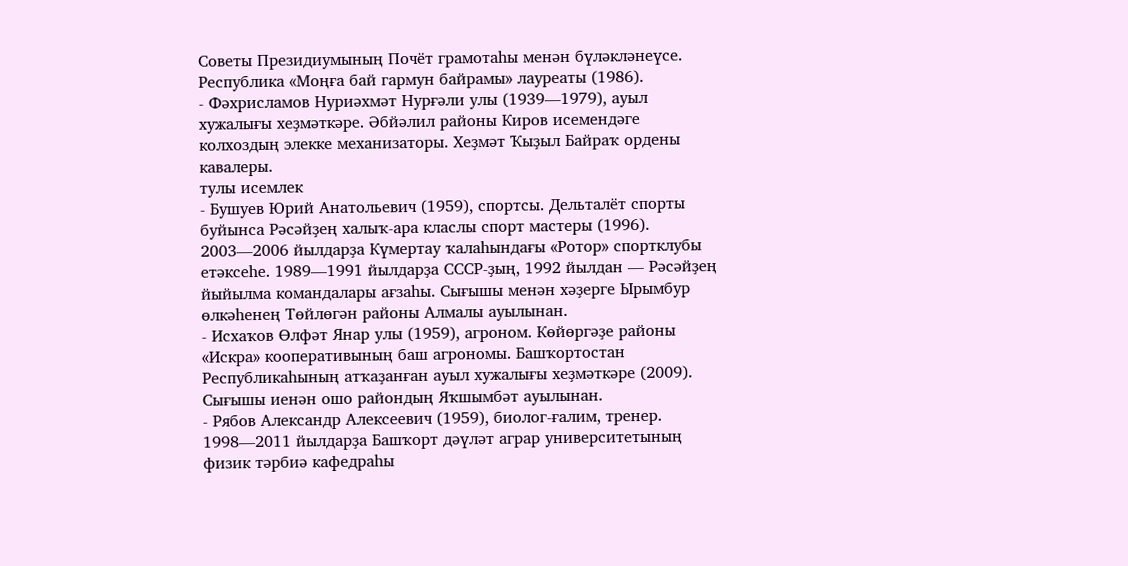Советы Президиумының Почёт грамотаһы менән бүләкләнеүсе. Республика «Моңға бай гармун байрамы» лауреаты (1986).
- Фәхрисламов Нуриәхмәт Нурғәли улы (1939—1979), ауыл хужалығы хеҙмәткәре. Әбйәлил районы Киров исемендәге колхоздың элекке механизаторы. Хеҙмәт Ҡыҙыл Байраҡ ордены кавалеры.
тулы исемлек
- Бушуев Юрий Анатольевич (1959), спортсы. Дельталёт спорты буйынса Рәсәйҙең халыҡ-ара класлы спорт мастеры (1996). 2003—2006 йылдарҙа Күмертау ҡалаһындағы «Ротор» спортклубы етәксеһе. 1989—1991 йылдарҙа СССР-ҙың, 1992 йылдан — Рәсәйҙең йыйылма командалары ағзаһы. Сығышы менән хәҙерге Ырымбур өлкәһенең Төйлөгән районы Алмалы ауылынан.
- Исхаҡов Өлфәт Янар улы (1959), агроном. Көйөргәҙе районы «Искра» кооперативының баш агрономы. Башҡортостан Республикаһының атҡаҙанған ауыл хужалығы хеҙмәткәре (2009). Сығышы иенән ошо райондың Яҡшымбәт ауылынан.
- Рябов Александр Алексеевич (1959), биолог-ғалим, тренер. 1998—2011 йылдарҙа Башҡорт дәүләт аграр университетының физик тәрбиә кафедраһы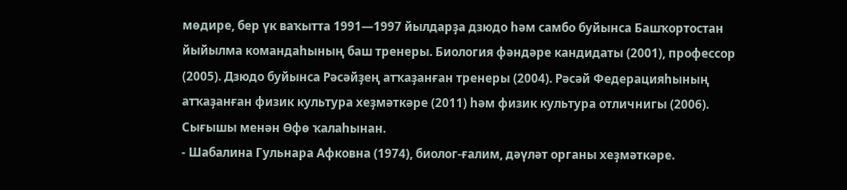мөдире, бер үк ваҡытта 1991—1997 йылдарҙа дзюдо һәм самбо буйынса Башҡортостан йыйылма командаһының баш тренеры. Биология фәндәре кандидаты (2001), профессор (2005). Дзюдо буйынса Рәсәйҙең атҡаҙанған тренеры (2004). Рәсәй Федерацияһының атҡаҙанған физик культура хеҙмәткәре (2011) һәм физик культура отличнигы (2006). Сығышы менән Өфө ҡалаһынан.
- Шабалина Гульнара Афковна (1974), биолог-ғалим, дәүләт органы хеҙмәткәре.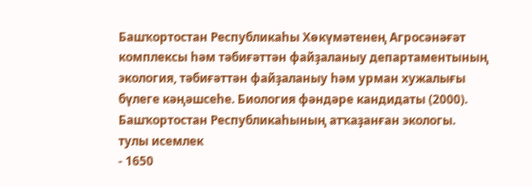Башҡортостан Республикаһы Хөкүмәтенең Агросәнәғәт комплексы һәм тәбиғәттән файҙаланыу департаментының экология, тәбиғәттән файҙаланыу һәм урман хужалығы бүлеге кәңәшсеһе. Биология фәндәре кандидаты (2000). Башҡортостан Республикаһының атҡаҙанған экологы.
тулы исемлек
- 1650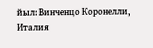йыл: Винченцо Коронелли, Италия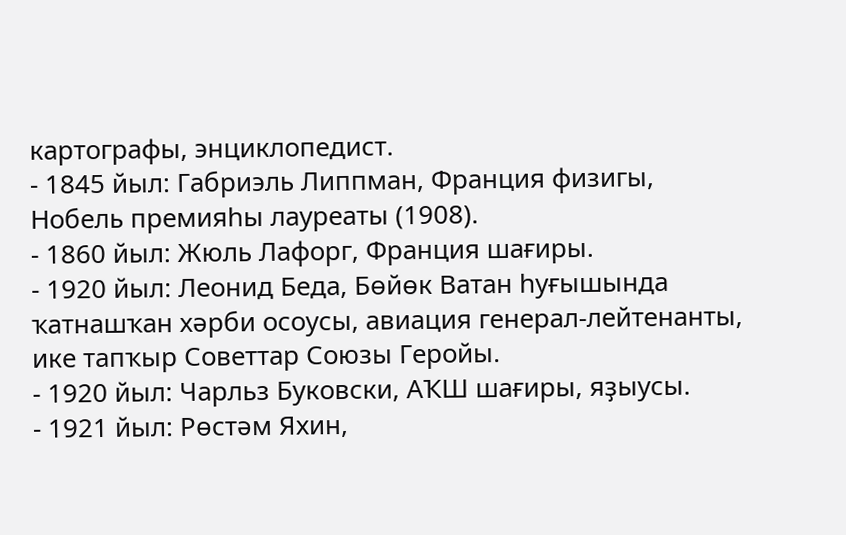картографы, энциклопедист.
- 1845 йыл: Габриэль Липпман, Франция физигы, Нобель премияһы лауреаты (1908).
- 1860 йыл: Жюль Лафорг, Франция шағиры.
- 1920 йыл: Леонид Беда, Бөйөк Ватан һуғышында ҡатнашҡан хәрби осоусы, авиация генерал-лейтенанты, ике тапҡыр Советтар Союзы Геройы.
- 1920 йыл: Чарльз Буковски, АҠШ шағиры, яҙыусы.
- 1921 йыл: Рөстәм Яхин,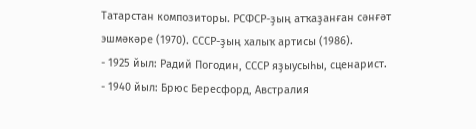Татарстан композиторы. РСФСР-ҙың атҡаҙанған сәнғәт эшмәкәре (1970). СССР-ҙың халыҡ артисы (1986).
- 1925 йыл: Радий Погодин, СССР яҙыусыһы, сценарист.
- 1940 йыл: Брюс Бересфорд, Австралия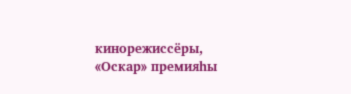кинорежиссёры, «Оскар» премияһы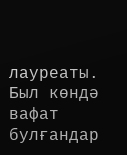лауреаты.
Был көндә вафат булғандар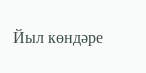Йыл көндәре